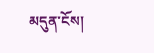མདུན་ངོས།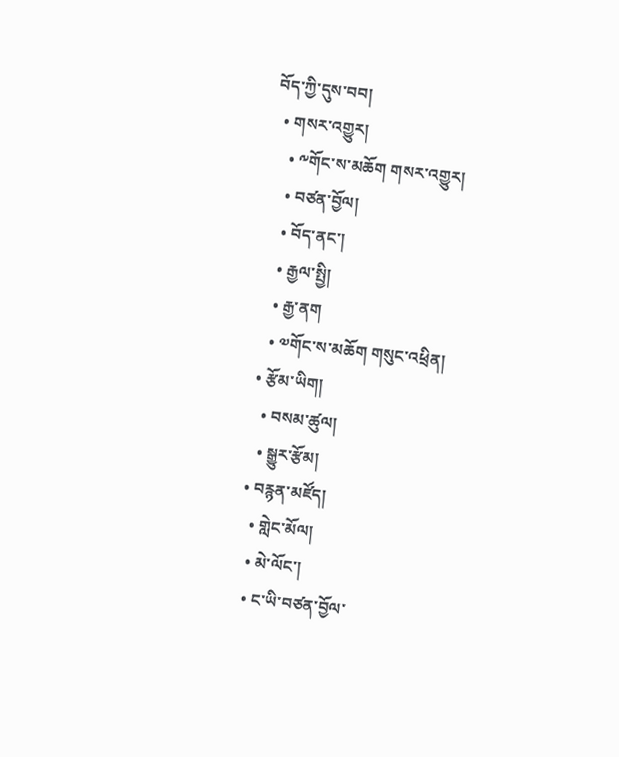བོད་ཀྱི་དུས་བབ།
  • གསར་འགྱུར།
    • ༸གོང་ས་མཆོག གསར་འགྱུར།
    • བཙན་བྱོལ།
    • བོད་ནང་།
    • རྒྱལ་སྤྱི།
    • རྒྱ་ནག
    • ༧གོང་ས་མཆོག གསུང་འཕྲིན།
  • རྩོམ་ཡིག།
    • བསམ་ཚུལ།
    • སྒྱུར་རྩོམ།
  • བརྙན་མཛོད།
    • གླེང་མོལ།
    • མེ་ལོང་།
    • ང་ཡི་བཙན་བྱོལ་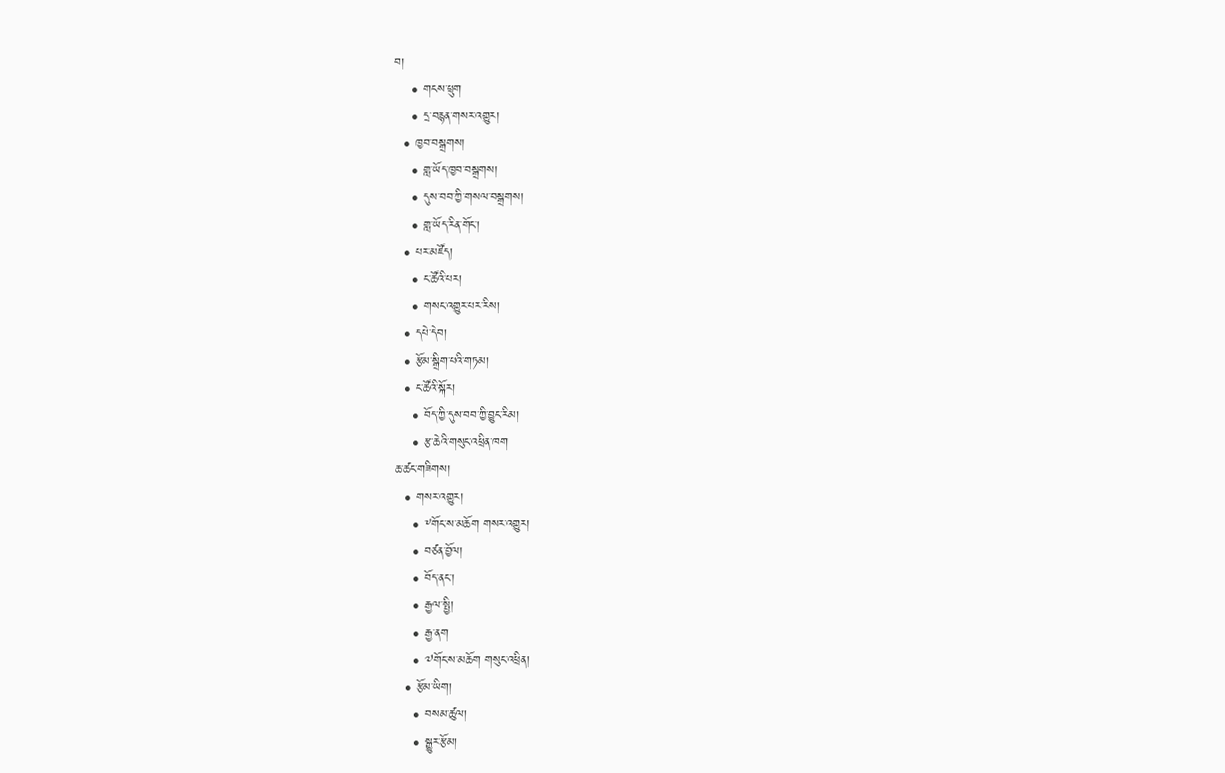བ།
    • གངས་ཕྲུག
    • དྲ་བརྙན་གསར་འགྱུར།
  • ཁྱབ་བསྒྲགས།
    • གླ་ཡོད་ཁྱབ་བསྒྲགས།
    • དུས་བབ་ཀྱི་གསལ་བསྒྲགས།
    • གླ་ཡོད་རིན་གོང་།
  • པར་མཛོད།
    • ང་ཚོའི་པར།
    • གསང་འགྱུར་པར་རིས།
  • དཔེ་དེབ།
  • རྩོམ་སྒྲིག་པའི་གཏམ།
  • ང་ཚོའི་སྐོར།
    • བོད་ཀྱི་དུས་བབ་ཀྱི་བྱུང་རིམ།
    • རྩ་ཆེའི་གསུང་འཕྲིན་ཁག
ཆ་ཚང་གཟིགས།
  • གསར་འགྱུར།
    • ༸གོང་ས་མཆོག གསར་འགྱུར།
    • བཙན་བྱོལ།
    • བོད་ནང་།
    • རྒྱལ་སྤྱི།
    • རྒྱ་ནག
    • ༧གོང་ས་མཆོག གསུང་འཕྲིན།
  • རྩོམ་ཡིག།
    • བསམ་ཚུལ།
    • སྒྱུར་རྩོམ།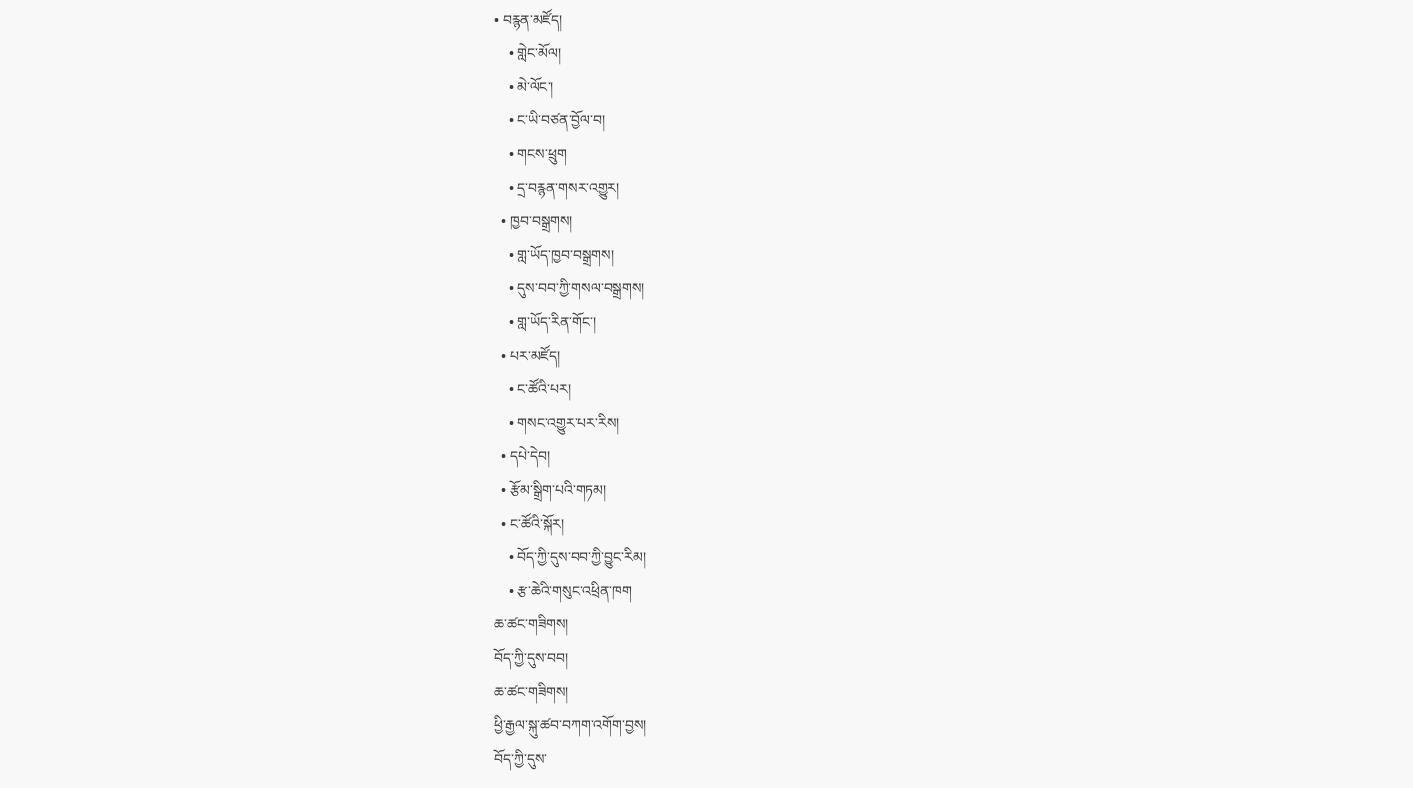• བརྙན་མཛོད།
    • གླེང་མོལ།
    • མེ་ལོང་།
    • ང་ཡི་བཙན་བྱོལ་བ།
    • གངས་ཕྲུག
    • དྲ་བརྙན་གསར་འགྱུར།
  • ཁྱབ་བསྒྲགས།
    • གླ་ཡོད་ཁྱབ་བསྒྲགས།
    • དུས་བབ་ཀྱི་གསལ་བསྒྲགས།
    • གླ་ཡོད་རིན་གོང་།
  • པར་མཛོད།
    • ང་ཚོའི་པར།
    • གསང་འགྱུར་པར་རིས།
  • དཔེ་དེབ།
  • རྩོམ་སྒྲིག་པའི་གཏམ།
  • ང་ཚོའི་སྐོར།
    • བོད་ཀྱི་དུས་བབ་ཀྱི་བྱུང་རིམ།
    • རྩ་ཆེའི་གསུང་འཕྲིན་ཁག
ཆ་ཚང་གཟིགས།
བོད་ཀྱི་དུས་བབ།
ཆ་ཚང་གཟིགས།
ཕྱི་རྒྱལ་སྐུ་ཚབ་བཀག་འགོག་བྱས།
བོད་ཀྱི་དུས་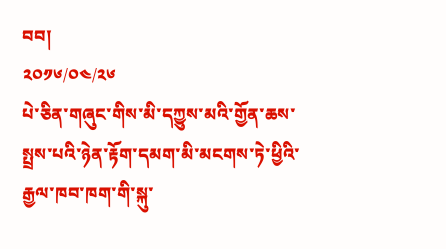བབ།
༢༠༡༦/༠༤/༢༦
པེ་ཅིན་གཞུང་གིས་མི་དཀྱུས་མའི་གྱོན་ཆས་སྤྲས་པའི་ཉེན་རྟོག་དམག་མི་མངགས་ཏེ་ཕྱིའི་རྒྱལ་ཁབ་ཁག་གི་སྐུ་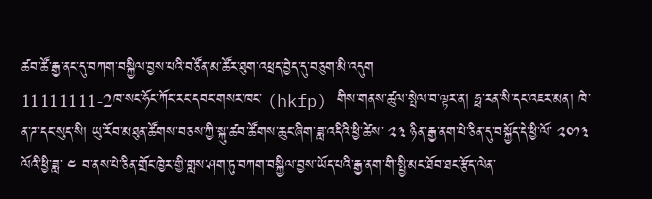ཚབ་ཚོ་རྒྱ་ནང་དུ་བཀག་བསྐྱིལ་བྱས་པའི་བཙོན་མ་ཚོར་ཐུག་འཕྲད་བྱེད་དུ་བཅུག་མི་འདུག
11111111-2ཁ་སང་ཧོང་ཀོང་རང་དབང་གསར་ཁང་ (hkfp) གིས་གནས་ཚུལ་སྤེལ་བ་ལྟར་ན། ཧྥ་རན་སི་དང་འཇར་མན། ཁེ་ན་ཌ་དང་སུད་སི། ཡུ་རོབ་མཐུན་ཚོགས་བཅས་ཀྱི་སྐུ་ཚབ་ཚོགས་ཆུང་ཞིག་ཟླ་འདིའི་ཕྱི་ཚེས་ ༢༣ ཉིན་རྒྱ་ནག་པེ་ཅིན་དུ་བསྐྱོད་དེ་ཕྱི་ལོ་ ༢༠༡༣ ལོའི་ཕྱི་ཟླ་ ༤ བ་ནས་པེ་ཅིན་གྲོང་ཁྱེར་གྱི་གླས་ཤག་ཏུ་བཀག་བསྐྱིལ་བྱས་ཡོད་པའི་རྒྱ་ནག་གི་སྤྱི་མང་ཐོབ་ཐང་རྩོད་ལེན་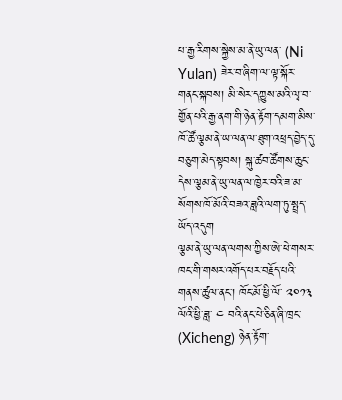པ་རྒྱ་རིགས་སྐྱེས་མ་ནེ་ཡུ་ལན་ (Ni Yulan) ཟེར་བ་ཞིག་ལ་ལྟ་སྐོར་གནང་སྐབས། མི་སེར་དཀྱུས་མའི་ལྭ་བ་གྱོན་པའི་རྒྱ་ནག་གི་ཉེན་རྟོག་དམག་མིས་ཁོ་ཚོ་ལྕམ་ནེ་ཡ་ལན་ལ་ཐུག་འཕྲད་བྱེད་དུ་བཅུག་མེད་སྟབས། སྐུ་ཚབ་ཚོགས་ཆུང་དེས་ལྕམ་ནེ་ཡུ་ལན་ལ་ཁྱེར་བའི་ཟ་མ་སོགས་ཁོ་མོའི་བཟའ་ཟླའི་ལག་ཏུ་སྤྲད་ཡོད་འདུག
ལྕམ་ནེ་ཡུ་ལན་ལགས་ཀྱིས་ཨེ་ཕེ་གསར་ཁང་གི་གསར་འགོད་པར་བརྗོད་པའི་གནས་ཚུལ་ནང་། ཁོང་མོ་ཕྱི་ལོ་ ༢༠༡༣ ལོའི་ཕྱི་ཟླ་ ༤ བའི་ནང་པེ་ཅིན་ཞི་ཁྲང་ (Xicheng) ཉེན་རྟོག་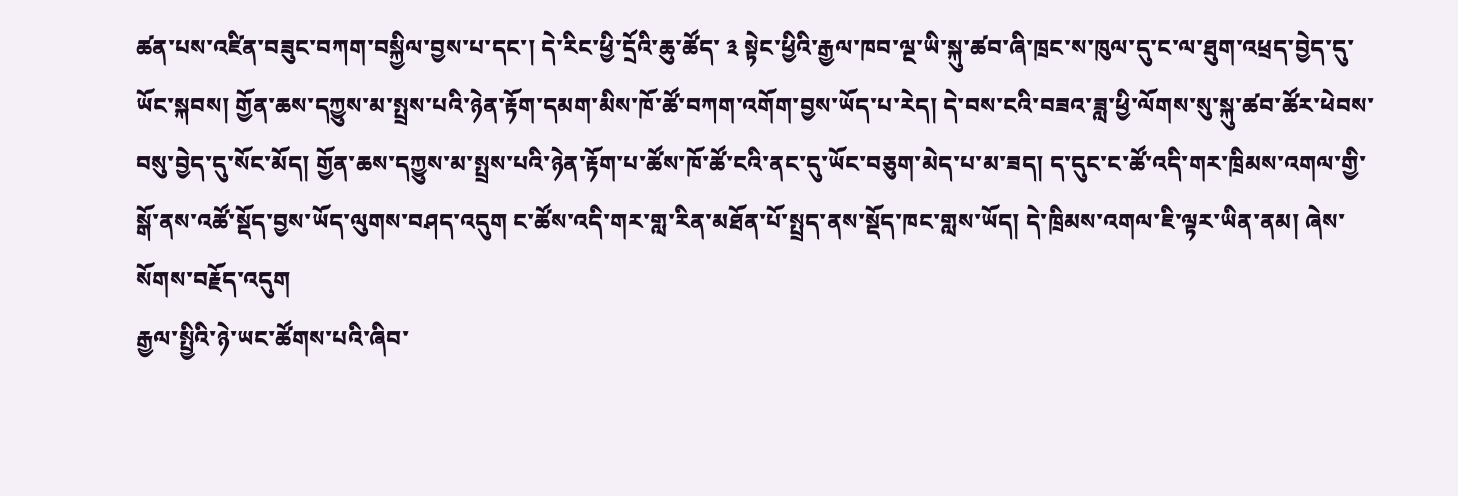ཚན་པས་འཛིན་བཟུང་བཀག་བསྐྱིལ་བྱས་པ་དང་། དེ་རིང་ཕྱི་དྲོའི་ཆུ་ཚོད་ ༣ སྟེང་ཕྱིའི་རྒྱལ་ཁབ་ལྔ་ཡི་སྐུ་ཚབ་ཞི་ཁྲང་ས་ཁུལ་དུ་ང་ལ་ཐུག་འཕྲད་བྱེད་དུ་ཡོང་སྐབས། གྱོན་ཆས་དཀྱུས་མ་སྤྲས་པའི་ཉེན་རྟོག་དམག་མིས་ཁོ་ཚོ་བཀག་འགོག་བྱས་ཡོད་པ་རེད། དེ་བས་ངའི་བཟའ་ཟླ་ཕྱི་ལོགས་སུ་སྐུ་ཚབ་ཚོར་ཕེབས་བསུ་བྱེད་དུ་སོང་མོད། གྱོན་ཆས་དཀྱུས་མ་སྤྲས་པའི་ཉེན་རྟོག་པ་ཚོས་ཁོ་ཚོ་ངའི་ནང་དུ་ཡོང་བཅུག་མེད་པ་མ་ཟད། ད་དུང་ང་ཚོ་འདི་གར་ཁྲིམས་འགལ་གྱི་སྒོ་ནས་འཚོ་སྡོད་བྱས་ཡོད་ལུགས་བཤད་འདུག ང་ཚོས་འདི་གར་གླ་རིན་མཐོན་པོ་སྤྲད་ནས་སྡོད་ཁང་གླས་ཡོད། དེ་ཁྲིམས་འགལ་ཇི་ལྟར་ཡིན་ནམ། ཞེས་སོགས་བརྗོད་འདུག
རྒྱལ་སྤྱིའི་ཉེ་ཡང་ཚོགས་པའི་ཞིབ་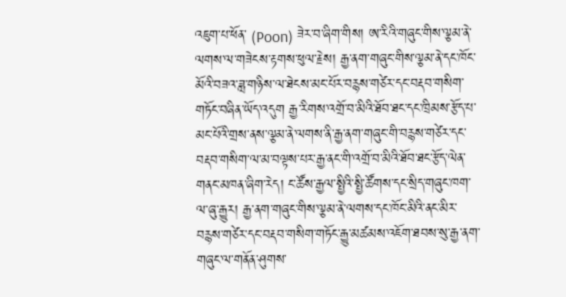འཇུག་པ་ཕོན་ (Poon) ཟེར་བ་ཞིག་གིས། ཨ་རིའི་གཞུང་གིས་ལྕམ་ནེ་ལགས་ལ་གཟེངས་རྟགས་ཕུལ་རྗེས། རྒྱ་ནག་གཞུང་གིས་ལྕམ་ནེ་དང་ཁོང་མོའི་བཟའ་ཟླ་གཉིས་ལ་ཐེངས་མང་པོར་བརྙས་གཙེར་དང་བརྡབ་གསིག་གཏོང་བཞིན་ཡོད་འདུག རྒྱ་རིགས་འགྲོ་བ་མིའི་ཐོབ་ཐང་དང་ཁྲིམས་རྩོད་པ་མང་པོའི་གྲས་ནས་ལྕམ་ནེ་ལགས་ནི་རྒྱ་ནག་གཞུང་གི་བརྙས་གཙེར་དང་བརྡབ་གསིག་ལ་མ་བལྟས་པར་རྒྱ་ནང་གི་འགྲོ་བ་མིའི་ཐོབ་ཐང་རྩོད་ལེན་གནང་མཁན་ཞིག་རེད། ང་ཚོས་རྒྱལ་སྤྱིའི་སྤྱི་ཚོགས་དང་སྲིད་གཞུང་ཁག་ལ་ཞུ་རྒྱུར། རྒྱ་ནག་གཞུང་གིས་ལྕམ་ནེ་ལགས་དང་ཁོང་མིའི་ནང་མིར་བརྙས་གཙེར་དང་བརྡབ་གསིག་གཏོང་རྒྱུ་མཚམས་འཇོག་ཐབས་སུ་རྒྱ་ནག་གཞུང་ལ་གནོན་ཤུགས་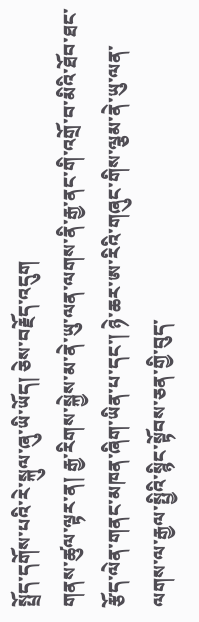སྤྲོད་དགོས་པའི་རེ་སྐུལ་ཞུ་ཡི་ཡོད། ཅེས་བརྗོད་འདུག
གནས་ཚུལ་ལྟར་ན། རྒྱ་རིགས་སྐྱེས་མ་ནེ་ཡུ་ལན་ལགས་ནི་རྒྱ་ནང་གི་འགྲོ་བ་མིའི་ཐོབ་ཐང་རྩོད་ལེན་གནང་མཁན་ཞིག་ཡིན་པ་དང་། ཉེ་ཆར་ཨ་རིའི་གཞུང་གིས་ལྕམ་ནེ་ཡུ་ལན་ལགས་ལ་རྒྱལ་སྤྱིའི་སྙིང་སྟོབས་ཅན་གྱི་བུད་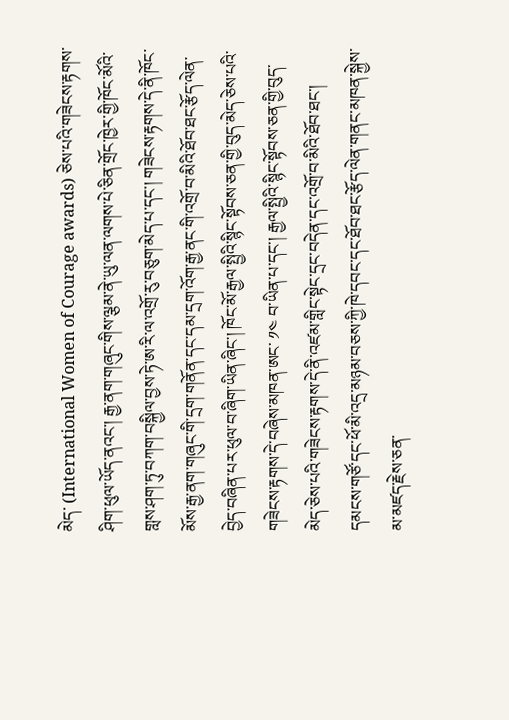མེད་ (International Women of Courage awards) ཅེས་པའི་གཟེངས་རྟགས་ཤིག་ཕུལ་ཡོད་ནའང་། རྒྱ་ནག་གཞུང་གིས་ལྕམ་ནེ་ཡུ་ལན་ལགས་པེ་ཅིན་གྲོང་ཁྱེར་གྱི་ཁོང་མོའི་གླས་ཤག་ཏུ་བཀག་བསྐྱིལ་བྱས་ཏེ་ཨ་རི་ལ་འགྲོ་རུ་བཅུག་མེད་པ་དང་། གཟེངས་རྟགས་དེ་ནི་ཁོང་མོས་རྒྱ་ནག་གཞུང་གི་དྲག་གནོན་དང་དམ་དྲག་འོག་རྒྱ་ནང་གི་འགྲོ་བ་མིའི་ཐོབ་ཐང་རྩོད་ལེན་བྱེད་བཞིན་པར་ཕུལ་བ་ཞིག་ཡིན་ཞིང་། ཁོང་མོ་རྒྱལ་སྤྱིའི་སྙིང་སྟོབས་ཅན་གྱི་བུད་མེད་ཅེས་པའི་གཟེངས་རྟགས་དེ་བཞེས་མཁན་ཨང་ ༡༤ བ་ཡིན་པ་དང་། རྒྱལ་སྤྱིའི་སྙིང་སྟོབས་ཅན་གྱི་བུད་མེད་ཅེས་པའི་གཟེངས་རྟགས་དེ་ནི་འཛམ་གླིང་སྟེང་དྲང་བདེན་དང་འགྲོ་བ་མིའི་ཐོབ་ཐང་། དམངས་གཙོ་དང་ཕོ་མི་འདྲ་མཉམ་བཅས་ཀྱི་ཁེ་དབང་དང་ཐོབ་ཐང་རྩོད་ལེན་གནང་མཁན་སྐྱེས་མ་མཛད་རྗེས་ཅན་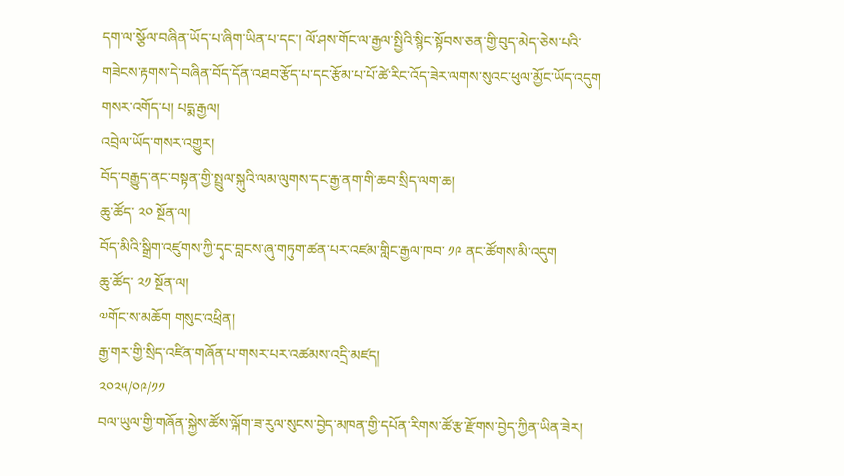དག་ལ་སྩོལ་བཞིན་ཡོད་པ་ཞིག་ཡིན་པ་དང་། ལོ་ཤས་གོང་ལ་རྒྱལ་སྤྱིའི་སྙིང་སྟོབས་ཅན་གྱི་བུད་མེད་ཅེས་པའི་གཟེངས་རྟགས་དེ་བཞིན་བོད་དོན་འཐབ་རྩོད་པ་དང་རྩོམ་པ་པོ་ཚེ་རིང་འོད་ཟེར་ལགས་སུའང་ཕུལ་མྱོང་ཡོད་འདུག
གསར་འགོད་པ། པདྨ་རྒྱལ།
འབྲེལ་ཡོད་གསར་འགྱུར།
བོད་བརྒྱུད་ནང་བསྟན་གྱི་སྤྲུལ་སྐུའི་ལམ་ལུགས་དང་རྒྱ་ནག་གི་ཆབ་སྲིད་ལག་ཆ།
ཆུ་ཚོད་ ༢༠ སྔོན་ལ།
བོད་མིའི་སྒྲིག་འཛུགས་ཀྱི་དྭང་བླངས་ཞུ་གཏུག་ཚན་པར་འཛམ་གླིང་རྒྱལ་ཁབ་ ༡༩ ནང་ཚོགས་མི་འདུག
ཆུ་ཚོད་ ༢༡ སྔོན་ལ།
༧གོང་ས་མཆོག གསུང་འཕྲིན།
རྒྱ་གར་གྱི་སྲིད་འཛིན་གཞོན་པ་གསར་པར་འཚམས་འདྲི་མཛད།
༢༠༢༥/༠༩/༡༡
བལ་ཡུལ་གྱི་གཞོན་སྐྱེས་ཚོས་ལྐོག་ཟ་རུལ་སུངས་བྱེད་མཁན་གྱི་དཔོན་རིགས་ཚོ་རྩ་རྫོགས་བྱེད་ཀྱིན་ཡིན་ཟེར།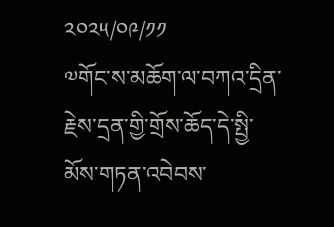༢༠༢༥/༠༩/༡༡
༧གོང་ས་མཆོག་ལ་བཀའ་དྲིན་རྗེས་དྲན་གྱི་གྲོས་ཆོད་དེ་སྤྱི་མོས་གཏན་འབེབས་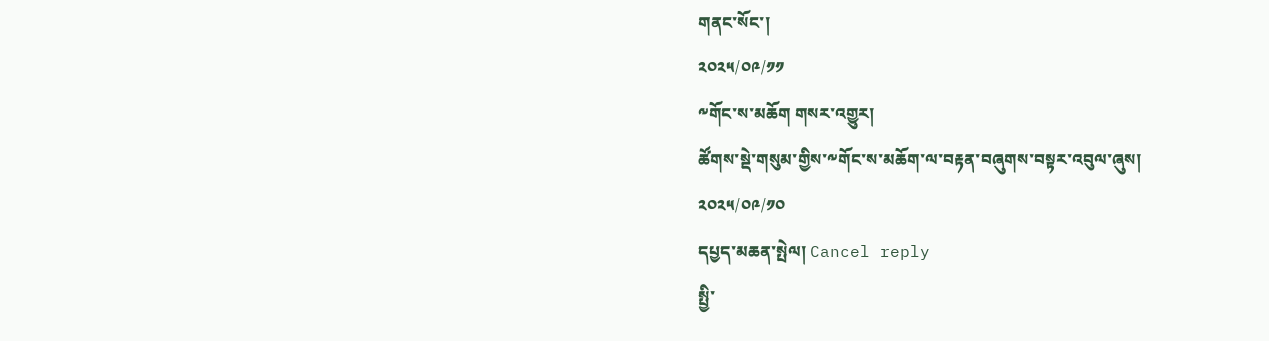གནང་སོང་།
༢༠༢༥/༠༩/༡༡
༸གོང་ས་མཆོག གསར་འགྱུར།
ཚོགས་སྡེ་གསུམ་གྱིས་༸གོང་ས་མཆོག་ལ་བརྟན་བཞུགས་བསྟར་འབུལ་ཞུས།
༢༠༢༥/༠༩/༡༠
དཔྱད་མཆན་སྤེལ། Cancel reply
སྤྱི་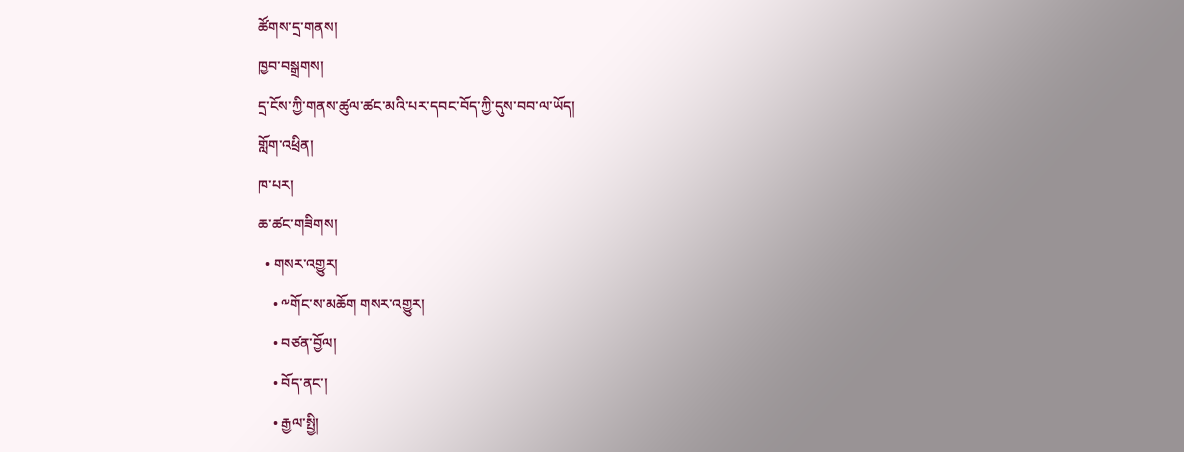ཚོགས་དྲ་གནས།
ཁྱབ་བསྒྲགས།
དྲ་ངོས་ཀྱི་གནས་ཚུལ་ཚང་མའི་པར་དབང་བོད་ཀྱི་དུས་བབ་ལ་ཡོད།
གློག་འཕྲིན།
ཁ་པར།
ཆ་ཚང་གཟིགས།
  • གསར་འགྱུར།
    • ༸གོང་ས་མཆོག གསར་འགྱུར།
    • བཙན་བྱོལ།
    • བོད་ནང་།
    • རྒྱལ་སྤྱི།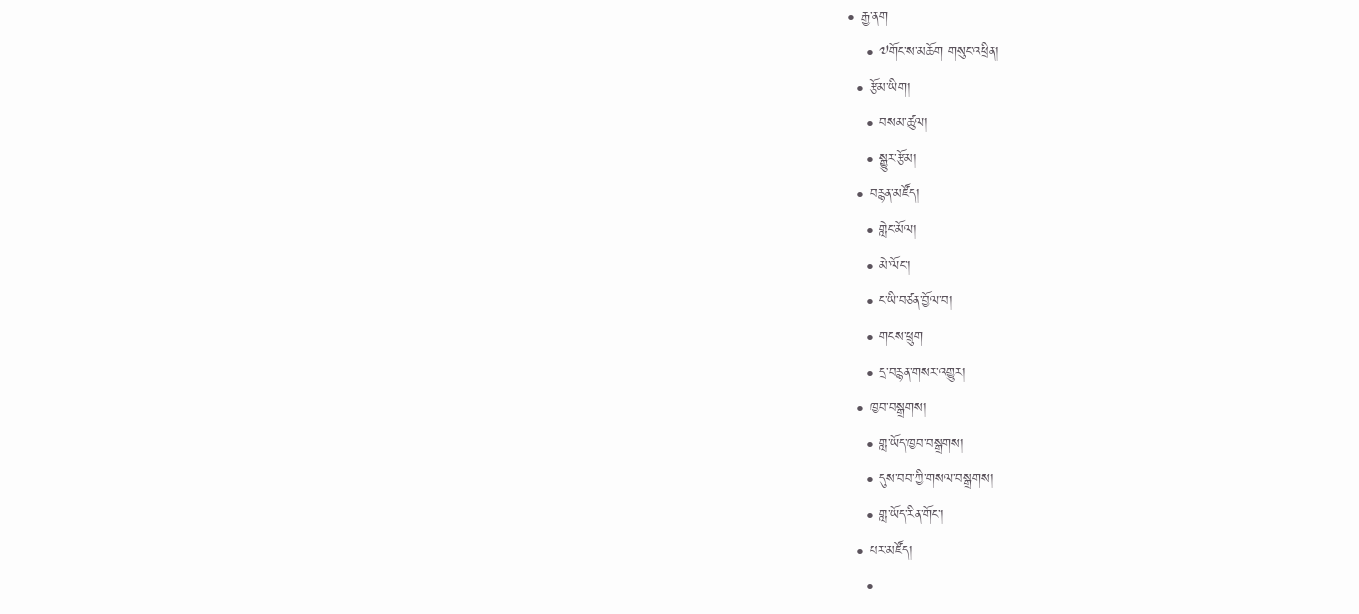• རྒྱ་ནག
    • ༧གོང་ས་མཆོག གསུང་འཕྲིན།
  • རྩོམ་ཡིག།
    • བསམ་ཚུལ།
    • སྒྱུར་རྩོམ།
  • བརྙན་མཛོད།
    • གླེང་མོལ།
    • མེ་ལོང་།
    • ང་ཡི་བཙན་བྱོལ་བ།
    • གངས་ཕྲུག
    • དྲ་བརྙན་གསར་འགྱུར།
  • ཁྱབ་བསྒྲགས།
    • གླ་ཡོད་ཁྱབ་བསྒྲགས།
    • དུས་བབ་ཀྱི་གསལ་བསྒྲགས།
    • གླ་ཡོད་རིན་གོང་།
  • པར་མཛོད།
    •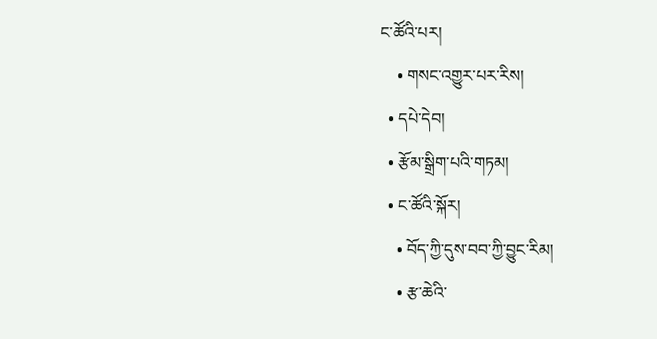ང་ཚོའི་པར།
    • གསང་འགྱུར་པར་རིས།
  • དཔེ་དེབ།
  • རྩོམ་སྒྲིག་པའི་གཏམ།
  • ང་ཚོའི་སྐོར།
    • བོད་ཀྱི་དུས་བབ་ཀྱི་བྱུང་རིམ།
    • རྩ་ཆེའི་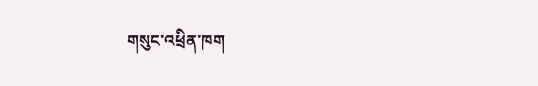གསུང་འཕྲིན་ཁག